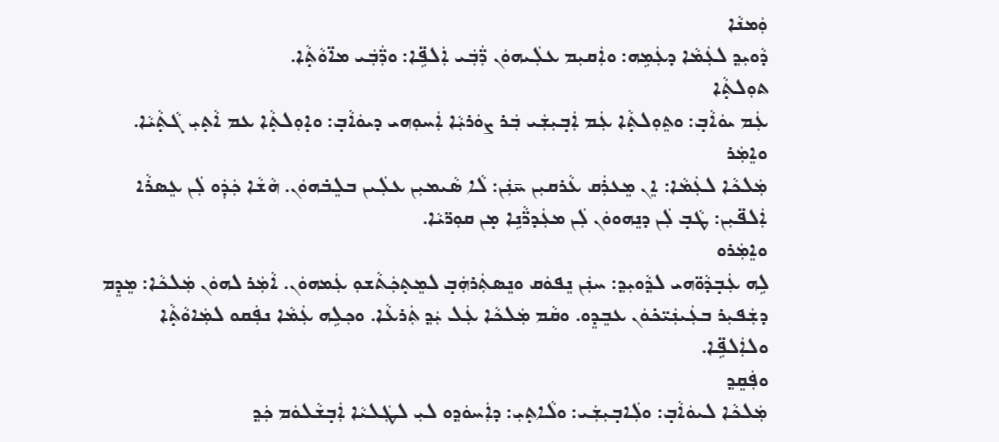ܘܲܡܢܵܐ
ܕܵܘܝܼܕ݂ ܠܥܲܡܵܐ ܕܥܲܡܹܗ: ܘܐܲܩܝܼܡ ܥܠܲܝܗܘܿܢ ܪ̈ܲܒܲܝ ܐܲܠܦܹ̈ܐ: ܘܪ̈ܲܒܲܝ ܡܐ̈ܘܵܬ̣ܵܐ.
ܬܘܼܠܬ̣ܵܐ
ܥܲܡ ܝܘܿܐܵܒ̣: ܘܬܸܘܼܠܬ̣ܵܐ ܥܲܡ ܐܲܒ̣ܝܼܫܲܝ ܒܲܪ ܨܘܿܪܝܼܵܐ ܐܲܚܘܼܗܝ ܕܝܘܿܐܵܒ̣: ܘܐ̣ܘܼܠܬ̣ܵܐ ܥܡ ܐܵܬ̣ܝܼ ܓܵܬ̣ܵܝܵܐ.
ܘܐܸܡܲܪ
ܡܲܠܟܵܐ ܠܥܲܡܵܐ: ܐܸܢ ܡܸܥܪܲܩ ܥܵܪܩܝܼܢ ܚ̄ܢܲܢ: ܠܵܐ ܣܵܝܡܝܼܢ ܥܠܲܝܢ ܒܠܸܒ̇ܗܘܿܢ. ܗܵܫܵܐ ܟܲܕܲܘ ܠܲܢ ܥܸܣܪܵܐ ܐܲܠܦ̈ܝܼܢ: ܛܵܒ̣ ܠܲܢ ܕܢܸܗܘܘܿܢ ܠܲܢ ܡܥܲܕܪ̈ܵܢܹܐ ܡ̣ܢ ܩܘܼܪ̈ܝܵܐ.
ܘܐܸܡܲܪܘ
ܠܹܗ ܥܲܒ̣ܕܵܘ̈ܗܝ ܠܕ݂ܵܘܝܼܕ݂: ܚܢܲܢ ܢܸܦܘܿܩ ܘܢܸܣܬܲܪܗܲܒ̣ ܠܡܸܬ̣ܟܲܬܵܫܘܼ ܥܲܡܗܘܿܢ. ܐܵܡܲܪ ܠܗܘܿܢ ܡܲܠܟܵܐ: ܡܸܕܸܡ ܕܫܲܦܝܼܪ ܒܥܲܝܢܲܝ̈ܟ̇ܘܿܢ ܥܒܸܕܸܘ. ܘܩܵܡ ܡܲܠܟܵܐ ܥܲܠ ܝܲܕ݂ ܬܲܪܥܵܐ. ܘܟ݂ܠܹܗ ܥܲܡܵܐ ܢܦܲܩܘ ܠܡܲܐܘܵܬ̣ܵܐ ܘܠܐܲܠܦܹ̈ܐ.
ܘܦܲܩܸܕ݂
ܡܲܠܟܵܐ ܠܝܘܿܐܵܒ̣: ܘܠܲܐܒ̣ܝܼܫܲܝ: ܘܠܵܐܬ̣ܝܼ: ܕܐܲܚܘܿܕ݂ܘ ܠܝܼ ܠܛܲܠܝܵܐ ܐܲܒ̣ܫܵܠܘܿܡ ܟܲܕ݂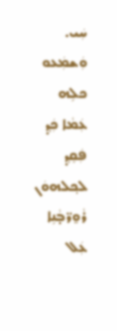ܚܲܝ. ܘܲܫܡܲܥܘ ܟܠܹܗ ܥܲܡܵܐ ܟܲܕ݂ ܦܲܩܸܕ݂ ܠܟ݂ܠܗܘܿܢ ܪܵܘ̱ܪ̈ܒ̣ܵܢܹܐ ܥܲܠ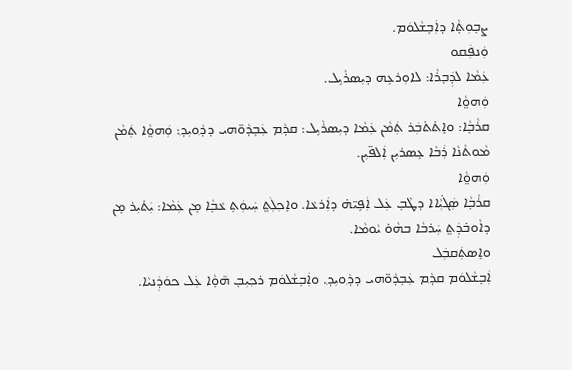ܨܒ̣ܘܼܬ̣ܵܐ ܕܐܲܒ̣ܫܵܠܘܿܡ.
ܘܲܢܦܲܩܘ
ܥܲܡܵܐ ܠܕܲܒ̣ܪܵܐ: ܠܐܘܼܪܥܹܗ ܕܝܼܣܪܵܝܹܠ.
ܘܲܗܘ̤ܵܐ
ܩܪܵܒ̣ܵܐ: ܘܐܸܬ̇ܬ̇ܒܲܪ ܬܲܡܵܢ ܥܲܡܵܐ ܕܝܼܣܪܵܝܹܠ: ܩܕ݂ܵܡ ܥܲܒ̣ܕܵܘ̈ܗܝ ܕܕ݂ܵܘܝܼܕ݂: ܘܲܗܘ̤ܵܐ ܬܲܡܵܢ ܡܵܘܬܵܢܵܐ ܪܲܒܵܐ ܥܸܣܪܝܼܢ ܐܲܠܦ̈ܝܼܢ.
ܘܲܗܘ̤ܵܐ
ܩܪܵܒ̣ܵܐ ܣܲܓ̇ܝܼܵܐܐ ܕܛܵܒ̣ ܥܲܠ ܐܲܦܹܝ̈ܗ̇ ܕܐܲܪܥܵܐ. ܘܐܸܟ݂ܠܲܬ̤ ܚܲܝܘܲܬ̣ ܥܵܒ̣ܵܐ ܡ̣ܢ ܥܲܡܵܐ: ܝܲܬ̇ܝܼܪ ܡ̣ܢ ܕܐܵܘܒ̇ܕܲܬ̤ ܚܲܪܒܵܐ ܒܗܵܘ̇ ܝܵܘܡܵܐ.
ܘܐܸܣܬܲܩܒܲܠ
ܐܲܒ̣ܫܵܠܘܿܡ ܩܕ݂ܵܡ ܥܲܒ̣ܕܵܘ̈ܗܝ ܕܕ݂ܵܘܝܼܕ݂. ܘܐܲܒ̣ܫܵܠܘܿܡ ܪܟ݂ܝܼܒ̣ ܗ̄ܘ̣ܵܐ ܥܲܠ ܟܘܿܕܲܢܝܵܐ.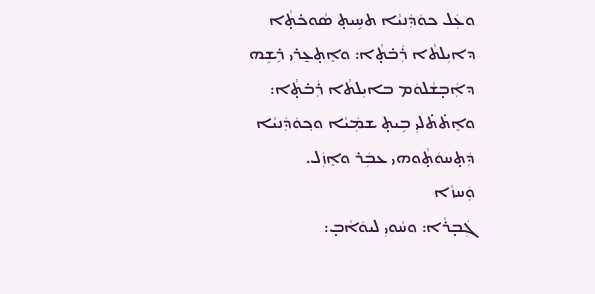ܘܥܲܠ ܟܘܿܕܲܢܝܵܐ ܬܚܹܝܬ̣ ܣܵܘܟ̇ܬ̣ܵܐ ܕܐܝܼܠܬܵܐ ܪܲܒ̇ܬ̣ܵܐ: ܘܐܸܬ̣ܥ̱ܪܝ ܪܹܫܹܗ ܕܐܲܒ̣ܫܵܠܘܿܡ ܒܐܝܼܠܬܵܐ ܪܲܒ̇ܬ̣ܵܐ: ܘܐܸܬ̇ܬ̇ܠܝܼ ܒܹܝܬ̣ ܫܡܲܝܵܐ ܘܟ݂ܘܿܕܲܢܝܵܐ ܕܲܬ̣ܚܘܿܬ̣ܵܘܗܝ ܥܒܲܪ ܘܐܸܙܲܠ.
ܘܲܚܙܵܐ
ܓܲܒ̣ܪܵܐ: ܘܚܵܘܝܼ ܠܝܘܿܐܵܒ̣: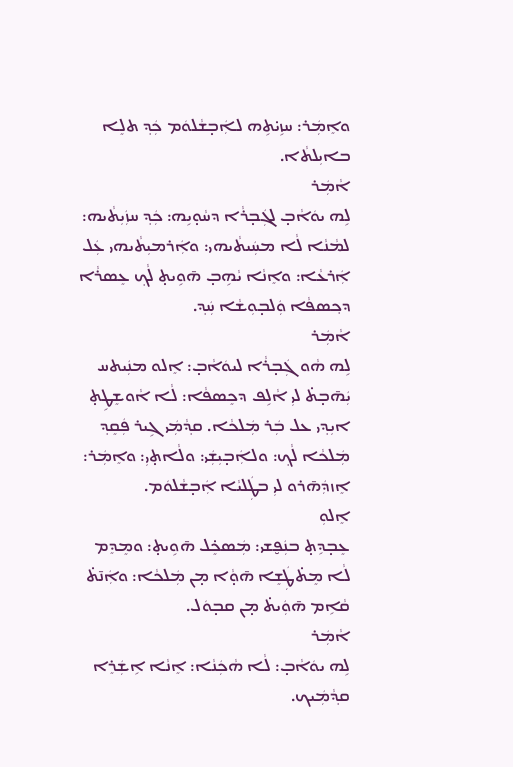ܘܐܸܡܲܪ: ܚܙܹܝ̇ܬܹܗ ܠܐܲܒ̣ܫܵܠܘܿܡ ܟܲܕ݂ ܬܠܸܐ ܒܐܝܼܠܬܵܐ.
ܐܵܡܲܪ
ܠܹܗ ܝܘܿܐܵܒ̣ ܠܓܲܒ̣ܪܵܐ ܕܚܵܘ̣ܝܹܗ: ܟܲܕ݂ ܚܙܲܝܼܬܵܝܗ: ܠܡܵܢܵܐ ܠܵܐ ܡܚܲܝܬܵܝܗܝ: ܘܐܲܪܡܝܼܬܵܝܗܝ ܥܲܠ ܐܲܪܥܵܐ: ܘܐܸܢܵܐ ܝܵܗܹܒ̣ ܗ̄ܘܹܝܬ̣ ܠܵܟ݂ ܥܸܣܪܵܐ ܕܟ݂ܣܦܵܐ ܘܲܠܒ̣ܘܼܫܵܐ ܚܲܕ݂.
ܐܵܡܲܪ
ܠܹܗ ܗܵܘ ܓܲܒ̣ܪܵܐ ܠܝܘܿܐܵܒ̣: ܐܸܠܘ ܡܢܲܝܬܚ ܝܲܗ̄ܒ̣ܬ̇ ܠܝܼ ܐܵܠܹܦ ܕܟܸܣܦܵܐ: ܠܵܐ ܐܵܘܫܸܛܹܬ̣ ܐܝܼܕ݂ܝ ܥܠ ܒܲܪ ܡܲܠܟܵܐ. ܩܕ݂ܵܡܲܝ ܓܹܝܪ ܦܲܩܸܕ݂ ܡܲܠܟܵܐ ܠܵܟ݂: ܘܠܐܲܒ̣ܝܼܫܲܝ: ܘܠܵܐܬ̣ܝܼ: ܘܐܸܡܲܪ: ܐܸܙܕܲܗ̄ܪܘ ܠܝܼ ܒܛܲܠܝܵܐ ܐܲܒ̣ܫܵܠܘܿܡ.
ܐܸܠܘܼ
ܥܸܒ̣ܕܹܬ̣ ܒܢܲܦ̮ܫܝ: ܡܲܣܟܸ̇ܠ ܗ̄ܘܹܝܬ̣: ܘܡܸܕܸܡ ܠܵܐ ܡܸܬ̇ܛܲܫܸܐ ܗ̄ܘ̣ܵܐ ܡ̣ܢ ܡܲܠܟܵܐ: ܘܐܲܢ̄ܬ̇ ܩܵܐܹܡ ܗ̄ܘܲܝܬ̇ ܡ̣ܢ ܩܒ̣ܘܿܠ.
ܐܵܡܲܪ
ܠܹܗ ܝܘܿܐܵܒ̣: ܠܵܐ ܗܵܟܲܢܵܐ: ܐܸܢܵܐ ܐܹܫܲܪܸܐ ܩܕ݂ܵܡܲܝܟ.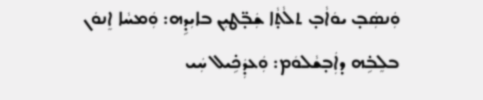ܘܲܢܣܲܒ̣ ܝܘܿܐܵܒ̣ ܬܠܵܬ̣ܵܐ ܫܲܒ̣̈ܛܝܼܢ ܒܐܝܼܕܹܗ: ܘܲܡܚܵܐ ܐܸܢܘܿܢ ܒܠܸܒܹ̇ܗ ܕܐܲܒ̣ܫܵܠܘܿܡ: ܘܲܥܕܲܟܹ̇ܝܠ ܚܲܝ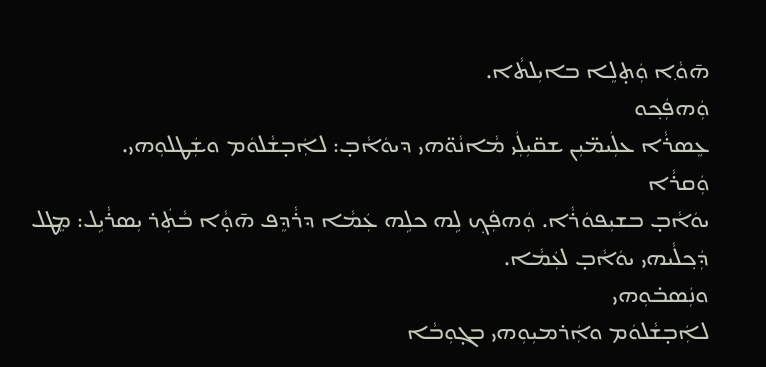ܗ̄ܘ݂ܵܐ ܘܲܬ̣ܠܸܐ ܒܐܝܼܠܬܵܐ.
ܘܲܗܦܲܟ݂ܘ
ܥܸܣܪܵܐ ܥܠܲܝܡ̈ܝܼܢ ܫܩ̈ܝܼܠܲܝ ܡܵܐܢܵܘ̈ܗܝ ܕܝܘܿܐܵܒ̣: ܠܐܲܒ̣ܫܵܠܘܿܡ ܘܫܲܛܠܘܼܗܝ.
ܘܲܩܪܵܐ
ܝܘܿܐܵܒ̣ ܒܫܝܼܦܘܿܪܵܐ. ܘܲܗܦܲܟ݂ ܠܹܗ ܟܠܹܗ ܥܲܡܵܐ ܕܪܵܕܸܦ ܗ̄ܘ̣ܵܐ ܒܵܬܲܪ ܝܼܣܪܵܝܹܠ: ܡܸܛܠ ܕܲܟ݂ܠܵܝܗܝ ܝܘܿܐܵܒ̣ ܠܥܲܡܵܐ.
ܘܢܲܣܒ̇ܘܼܗܝ
ܠܐܲܒ̣ܫܵܠܘܿܡ ܘܐܲܪܡܝܼܘܼܗܝ ܒܓ̣ܘܼܒܵܐ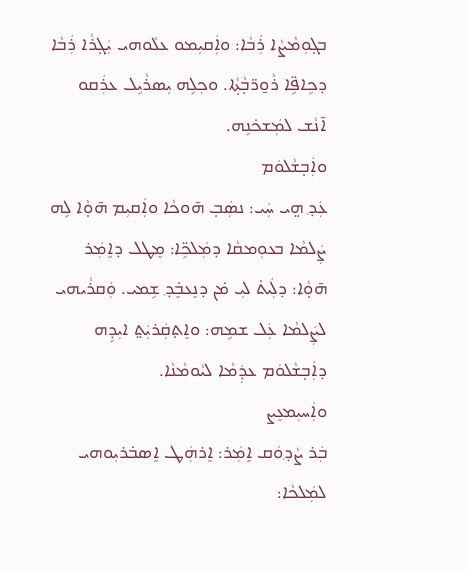ܒܓ̣ܘܼܡܵܨܵܐ ܪܲܒܵܐ: ܘܐܲܩܝܼܡܘ ܥܠܵܘܗܝ ܝܲܓ̣ܪܵܐ ܪܲܒܵܐ ܕܟܹܐܦܹ̈ܐ ܪܵܘ̱ܪ̈ܒ̣ܵܬ̣ܵܐ. ܘܟ݂ܠܹܗ ܝܼܣܪܵܝܹܠ ܥܪܲܩܘ ܐ̄ܢܵܫ ܠܡܲܫܟ̇ܢܹܗ.
ܘܐܲܒ̣ܫܵܠܘܿܡ
ܥܲܕ݂ ܗ̤ܝ ܚܲܝ: ܢܣܲܒ̣ ܗ̄ܘܟܵܐ ܘܐܲܩܝܼܡ ܗ̄ܘ̣ܵܐ ܠܹܗ ܨܲܠܡܵܐ ܒܥܘܼܡܩܵܐ ܕܡܲܠܟܹ̈ܐ: ܡܸܛܠ ܕܐܸܡܲܪ ܗ̄ܘ̣ܵܐ: ܕܠܲܝܬ̇ ܠܝܼ ܡ̇ܢ ܕܢܸܥܒܸ̇ܕ݂ ܫܹܡܝ. ܘܲܩܪܵܝܗܝ ܠܨܲܠܡܵܐ ܥܲܠ ܫܡܹܗ: ܘܐܸܬ̣ܩܲܪܝܲܬ̤ ܐܝܼܕܹܗ ܕܐܲܒ̣ܫܵܠܘܿܡ ܥܕܲܡܵܐ ܠܝܵܘܡܵܢܵܐ.
ܘܐܲܚܝܼܡܥܸܨ
ܒܲܪ ܨܵܕ݂ܘܿܩ ܐܸܡܲܪ: ܐܸܪܗܲܛ ܐܸܣܒ̇ܪܝܼܘܗܝ ܠܡܲܠܟܵܐ: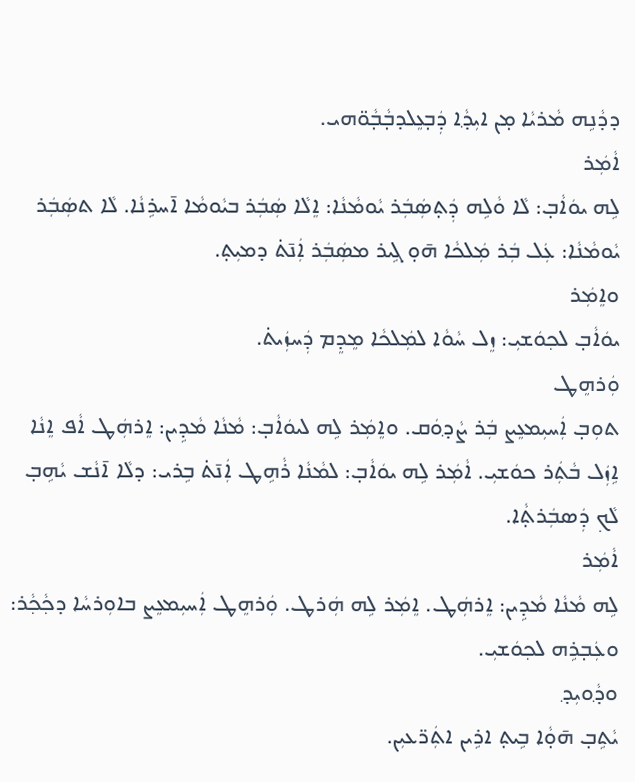ܕܕܵܢܹܗ ܡܵܪܝܵܐ ܡ̣ܢ ܐܝܼܕ݂ܵܐ ܕܲܒ̣ܥܸܠܕܒ̣ܵܒ̣ܵܘ̈ܗܝ.
ܐܵܡܲܪ
ܠܹܗ ܝܘܿܐܵܒ̣: ܠܵܐ ܘܵܠܹܗ ܕܲܬ̣ܣܲܒܲܪ ܝܵܘܡܵܢܵܐ: ܐܸܠܵܐ ܣܲܒܲܪ ܒܝܵܘܡܵܐ ܐ̄ܚܪܹܢܵܐ. ܠܵܐ ܬܣܲܒܲܪ ܝܵܘܡܵܢܵܐ: ܥܲܠ ܒܲܪ ܡܲܠܟܵܐ ܗ̄ܘ̣ ܓܹܝܪ ܡܣܲܒܲܪ ܐܲܢ̄ܬ̇ ܕܡܝܼܬ̣.
ܘܐܸܡܲܪ
ܝܘܿܐܵܒ̣ ܠܟ݂ܘܿܫܝܼ: ܙܸܠ ܚܵܘܵܐ ܠܡܲܠܟܵܐ ܡܸܕܸܡ ܕܲܚܙܲܝܬ̇.
ܘܲܪܗܸܛ
ܬܘܼܒ̣ ܐܲܚܝܼܡܥܸܨ ܒܲܪ ܨܵܕ݂ܘܿܩ. ܘܐܸܡܲܪ ܠܹܗ ܠܝܘܿܐܵܒ̣: ܡܵܢܵܐ ܡܵܕܹܝܢ: ܐܸܪܗܲܛ ܐܵܦ ܐܸܢܵܐ ܐܹܙܲܠ ܒܵܬܲܪ ܟܘܿܫܝܼ. ܐܵܡܲܪ ܠܹܗ ܝܘܿܐܵܒ̣: ܠܡܵܢܵܐ ܪܵܗܹܛ ܐܲܢ̄ܬ̇ ܒܹܪܝ: ܕܠܵܐ ܐ̄ܢܵܫ ܝܵܗܹܒ̣ ܠܵܟ݂ ܕܲܣܒܲܪܬ̣ܵܐ.
ܐܵܡܲܪ
ܠܹܗ ܡܵܢܵܐ ܡܵܕܹܝܢ: ܐܸܪܗܲܛ. ܐܸܡܲܪ ܠܹܗ ܗܲܪܛ. ܘܲܪܗܸܛ ܐܲܚܝܼܡܥܸܨ ܒܐܘܼܪܚܵܐ ܕܟ݂ܵܟ݂ܵܪ: ܘܥܲܒ̣ܪܹܗ ܠܟ݂ܘܿܫܝܼ.
ܘܕ݂ܵܘܝܼܕ݂
ܝܵܬܹܒ̣ ܗ̄ܘ̣ܵܐ ܒܹܝܬ̣ ܐܪܹܝܢ ܐܬܲܪ̈ܥܝܼܢ.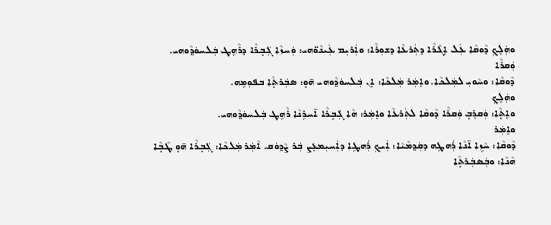ܘܗܲܠܸܟ݂ ܕܵܘܩܵܐ ܥܲܠ ܐܸܓܵܪܵܐ ܕܬܲܪܥܵܐ ܕܫܘܼܪܵܐ: ܘܐܲܪܝܼܡ ܥܲܝܢܵܘ̈ܗܝ: ܘܲܚܙܵܐ ܓܲܒ̣ܪܵܐ ܕܪܵܗܹܛ ܒܲܠܚܘܿܕ݂ܵܘܗܝ.
ܘܲܩܪܵܐ
ܕܵܘܩܵܐ: ܘܚܵܘܝܼ ܠܡܲܠܟܵܐ. ܘܐܸܡܲܪ ܡܲܠܟܵܐ: ܐܸܢ ܒܲܠܚܘܿܕ݂ܵܘܗܝ ܗ̄ܘ̣: ܣܒܲܪܬ̣ܵܐ ܒܦܘܼܡܹܗ.
ܘܗܲܠܸܟ݂
ܘܐܸܬ̣ܵܐ: ܘܲܩܪܸܒ̣ ܘܲܩܪܵܐ ܕܵܘܩܵܐ ܠܬܲܪܥܵܐ ܘܐܸܡܲܪ: ܗܵܐ ܓܲܒ̣ܪܵܐ ܐ̄ܚܪܹܢܵܐ ܪܵܗܹܛ ܒܲܠܚܘܿܕ݂ܵܘܗܝ.
ܘܐܸܡܲܪ
ܕܵܘܩܵܐ: ܚܵܙܹܐ ܐ̄ܢܵܐ ܪܲܗܛܹܗ ܕܩܲܕ݂ܡܵܝܵܐ: ܐܲܝܟ݂ ܪܲܗܛܹܐ ܕܐܲܚܝܼܡܥܸܨ ܒܲܪ ܨܵܕ݂ܘܿܩ. ܐܵܡܲܪ ܡܲܠܟܵܐ: ܓܲܒ̣ܪܵܐ ܗ̄ܘ̣ ܛܵܒ̣ܵܐ ܗܵܢܵܐ: ܘܒܲܣܒܲܪܬ̣ܵܐ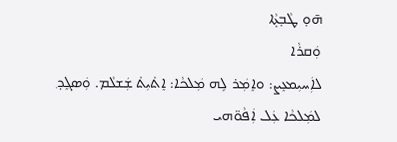ܗ̄ܘ̣ ܛܵܒ̣ܬ̣ܵܐ
ܘܲܩܪܵܐ
ܠܐܲܚܝܼܡܥܸܨ: ܘܐܸܡܲܪ ܠܹܗ ܡܲܠܟܵܐ: ܐܸܬ̇ܝܼܬ̇ ܫܲܫܠܵܡ. ܘܲܣܓܸܕ݂ ܠܡܲܠܟܵܐ ܥܲܠ ܐܲܦܵܘ̈ܗܝ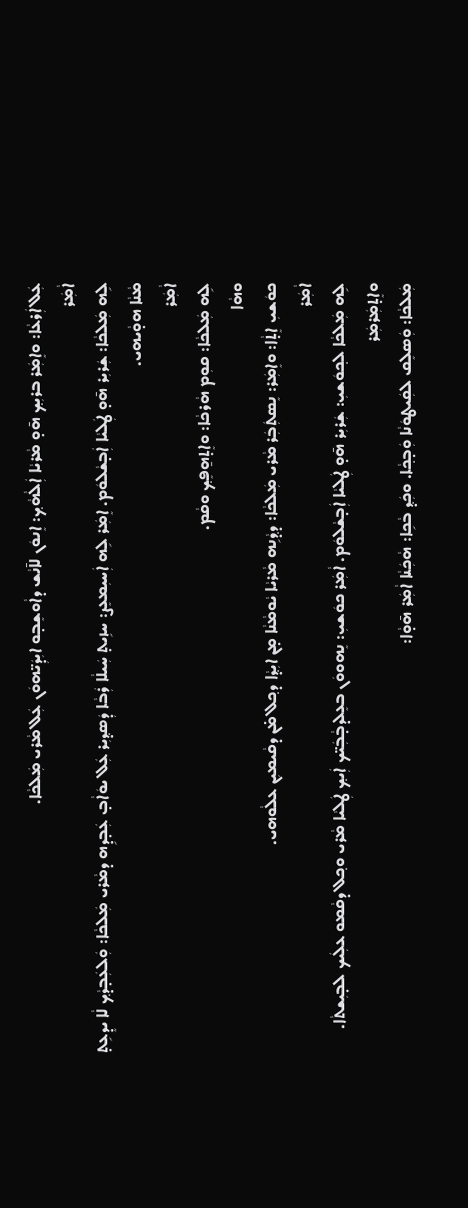ܥܲܠ ܐܲܪܥܵܐ: ܘܐܸܡܲܪ ܒܪܝܼܟ݂ ܗ̄ܘ̣ ܡܵܪܝܵܐ ܐܲܠܵܗܵܟ݂: ܐܸܢܘܿܢ ܠܐ̄ܢܵܫ ܕܐܵܘܫܸܒ̣ܘ ܐܝܼܕܲܝ̈ܗܘܿܢ ܥܲܠ ܡܵܪܝ ܡܲܠܟܵܐ.
ܐܵܡܲܪ
ܠܹܗ ܡܲܠܟܵܐ: ܫܲܪܝܼܪ ܗ̄ܘ̣ ܛܲܠܝܵܐ ܐܲܒ̣ܫܵܠܘܿܡ. ܐܸܡܲܪ ܠܹܗ ܐܲܚܝܼܡܥܸܨ: ܚܙܹܝܬ̣ ܚܲܝܠܵܐ ܪܲܒܵܐ ܕܲܣܕ݂ܝܼܪ ܥܲܠ ܝܘܿܐܵܒ̣ ܥܲܒ̣ܕܹܗ ܕܡܵܪܝ ܡܲܠܟܵܐ: ܘܲܠܥܲܒ̣ܕܵܟ݂ ܠܵܐ ܝܕܸܥܹܬ̣ ܡܵܢܵܐ ܗܘ̣ܵܝܗܝ.
ܐܵܡܲܪ
ܠܹܗ ܡܲܠܟܵܐ: ܩܘܼܡ ܗܵܪܟܵܐ: ܘܐܸܬ̣ܗ̱ܦܸܟ݂ ܘܩܵܡ.
ܘܗܵܐ
ܟܘܿܫܝܼ ܐܸܬ̣ܵܐ: ܘܐܸܡܲܪ: ܢܸܣܬܲܒܲܪ ܡܵܪܝ ܡܲܠܟܵܐ: ܕܕ݂ܵܢܹܗ ܡܵܪܝܵܐ ܝܵܘܡܵܢܵܐ ܡ̣ܢ ܐܝܼܕ݂ܵܐ ܕܟ݂ܠ ܡ̇ܢ ܕܩܵܝܡܝܼܢ ܥܠܵܘܗܝ.
ܐܵܡܲܪ
ܠܹܗ ܡܲܠܟܵܐ ܠܟ݂ܘܿܫܝܼ: ܫܲܪܝܼܪ ܗ̄ܘ̣ ܛܲܠܝܵܐ ܐܲܒ̣ܫܵܠܘܿܡ. ܐܵܡܲܪ ܟܘܿܫܝܼ: ܢܸܗܘܘܿܢ ܒܥܸܠܕܒ̣ܵܒܲܝ̈ܟ ܐܲܝܟ݂ ܛܲܠܝܵܐ ܡܵܪܝ ܘܟ݂ܠ ܕܩܵܡܘ ܥܠܲܝܟ ܠܒ̣ܝܼܫܬܵܐ.
ܘܐܸܬ̣ܡܲܪܡܲܪ
ܡܲܠܟܵܐ: ܘܲܣܠܸܩ ܠܩܲܝܛܘܿܢܵܐ ܘܲܒ̣ܟ݂ܵܐ. ܘܟܲܕ݂ ܒܵܟܹܐ: ܗܵܟܲܢܵܐ ܐܵܡܲܪ ܗ̄ܘ̣ܵܐ: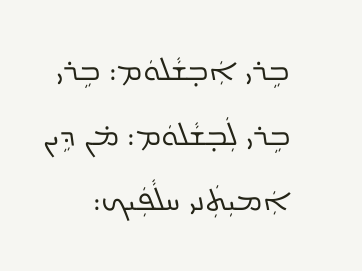ܒܹܪܝ ܐܲܒ̣ܫܵܠܘܿܡ: ܒܹܪܝ ܒܹܪܝ ܠܲܒ̣ܫܵܠܘܿܡ: ܡ̇ܢ ܕܹܝܢ ܐܲܡܝܼܬܲܢܝ ܚܠܵܦܲܝܟ: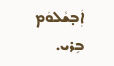ܐܲܒ̣ܫܵܠܘܿܡ ܒܹܪܝ.